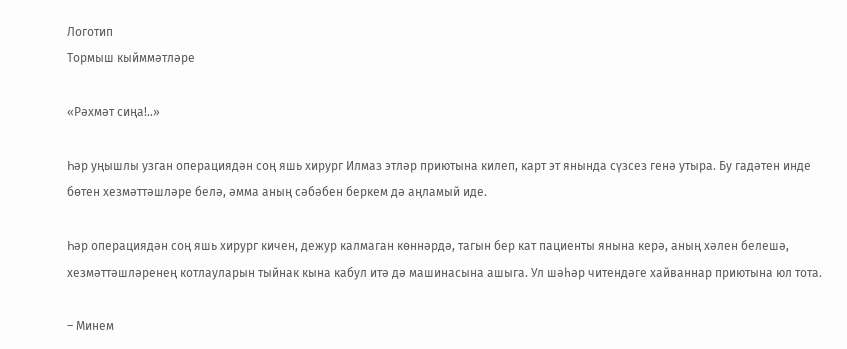Логотип
Тормыш кыйммәтләре

«Рәхмәт сиңа!..»

Һәр уңышлы узган операциядән соң яшь хирург Илмаз этләр приютына килеп, карт эт янында сүзсез генә утыра. Бу гадәтен инде бөтен хезмәттәшләре белә, әмма аның сәбәбен беркем дә аңламый иде.

Һәр операциядән соң яшь хирург кичен, дежур калмаган көннәрдә, тагын бер кат пациенты янына керә, аның хәлен белешә, хезмәттәшләренең котлауларын тыйнак кына кабул итә дә машинасына ашыга. Ул шәһәр читендәге хайваннар приютына юл тота.

– Минем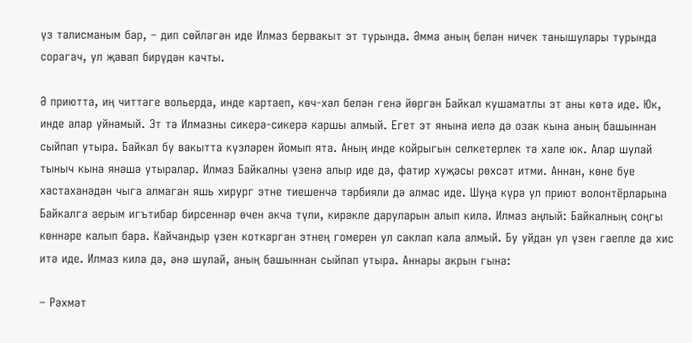үз талисманым бар, – дип сөйләгән иде Илмаз бервакыт эт турында. Әмма аның белән ничек танышулары турында сорагач, ул җавап бирүдән качты.

Ә приютта, иң читтәге вольерда, инде картаеп, көч-хәл белән генә йөргән Байкал кушаматлы эт аны көтә иде. Юк, инде алар уйнамый. Эт тә Илмазны сикерә-сикерә каршы алмый. Егет эт янына иелә дә озак кына аның башыннан сыйпап утыра. Байкал бу вакытта күзләрен йомып ята. Аның инде койрыгын селкетерлек тә хәле юк. Алар шулай тыныч кына янәшә утыралар. Илмаз Байкалны үзенә алыр иде дә, фатир хуҗасы рөхсәт итми. Аннан, көне буе хастаханәдән чыга алмаган яшь хирург этне тиешенчә тәрбияли дә алмас иде. Шуңа күрә ул приют волонтёрларына Байкалга аерым игътибар бирсеннәр өчен акча түли, кирәкле даруларын алып килә. Илмаз аңлый: Байкалның соңгы көннәре калып бара. Кайчандыр үзен коткарган этнең гомерен ул саклап кала алмый. Бу уйдан ул үзен гаепле дә хис итә иде. Илмаз килә дә, әнә шулай, аның башыннан сыйпап утыра. Аннары акрын гына:

– Рәхмәт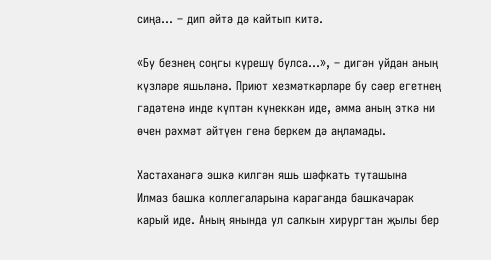сиңа… – дип әйтә дә кайтып китә.

«Бу безнең соңгы күрешү булса...», – дигән уйдан аның күзләре яшьләнә. Приют хезмәткәрләре бу сәер егетнең гадәтенә инде күптән күнеккән иде, әмма аның эткә ни өчен рәхмәт әйтүен генә беркем дә аңламады.

Хастаханәгә эшкә килгән яшь шәфкать туташына Илмаз башка коллегаларына караганда башкачарак карый иде. Аның янында ул салкын хирургтан җылы бер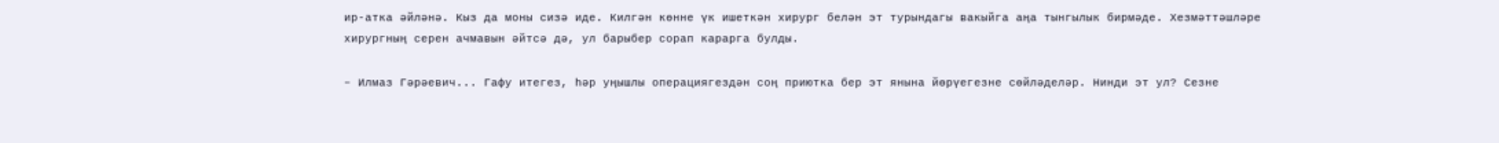ир-атка әйләнә. Кыз да моны сизә иде. Килгән көнне үк ишеткән хирург белән эт турындагы вакыйга аңа тынгылык бирмәде. Хезмәттәшләре хирургның серен ачмавын әйтсә дә, ул барыбер сорап карарга булды.

– Илмаз Гәрәевич... Гафу итегез, һәр уңышлы операциягездән соң приютка бер эт янына йөрүегезне сөйләделәр. Нинди эт ул? Сезне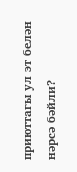приюттагы ул эт белән нәрсә бәйли?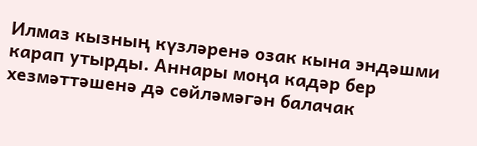Илмаз кызның күзләренә озак кына эндәшми карап утырды. Аннары моңа кадәр бер хезмәттәшенә дә сөйләмәгән балачак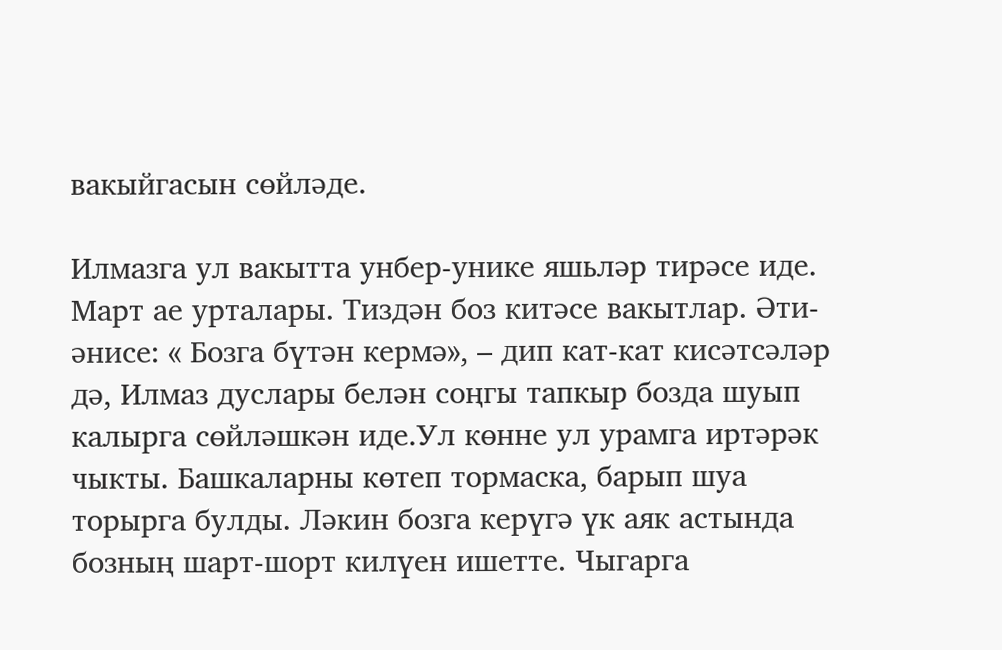вакыйгасын сөйләде.

Илмазга ул вакытта унбер-унике яшьләр тирәсе иде. Март ае урталары. Тиздән боз китәсе вакытлар. Әти-әнисе: « Бозга бүтән кермә», – дип кат-кат кисәтсәләр дә, Илмаз дуслары белән соңгы тапкыр бозда шуып калырга сөйләшкән иде.Ул көнне ул урамга иртәрәк чыкты. Башкаларны көтеп тормаска, барып шуа торырга булды. Ләкин бозга керүгә үк аяк астында бозның шарт-шорт килүен ишетте. Чыгарга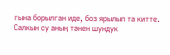гына борылган иде, боз ярылып та китте. Салкын су аның тәнен шундук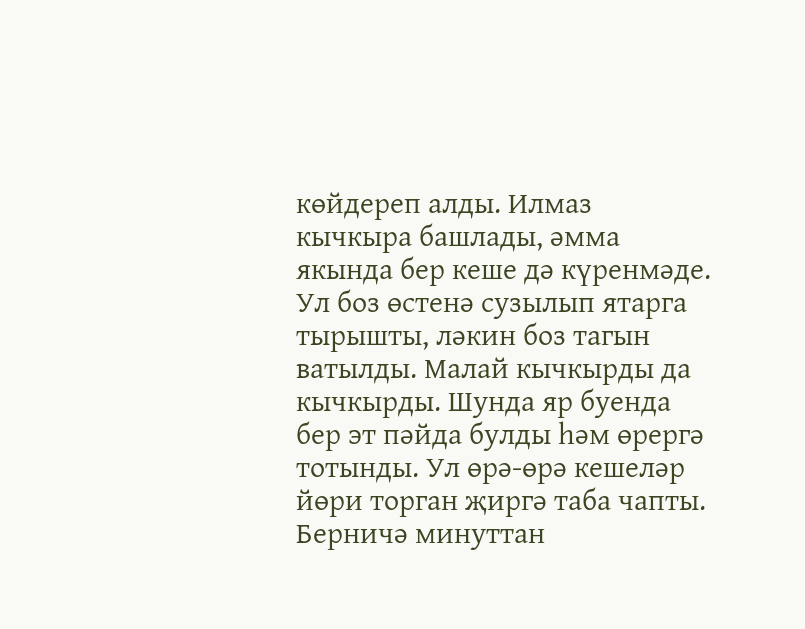көйдереп алды. Илмаз кычкыра башлады, әмма якында бер кеше дә күренмәде. Ул боз өстенә сузылып ятарга тырышты, ләкин боз тагын ватылды. Малай кычкырды да кычкырды. Шунда яр буенда бер эт пәйда булды һәм өрергә тотынды. Ул өрә-өрә кешеләр йөри торган җиргә таба чапты. Берничә минуттан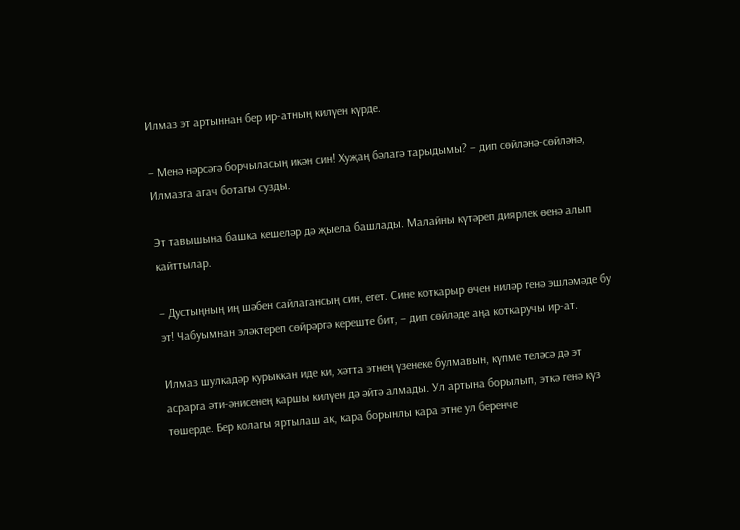Илмаз эт артыннан бер ир-атның килүен күрде.

– Менә нәрсәгә борчыласың икән син! Хуҗаң бәлагә тарыдымы? – дип сөйләнә-сөйләнә, Илмазга агач ботагы сузды.

Эт тавышына башка кешеләр дә җыела башлады. Малайны күтәреп диярлек өенә алып кайттылар.

– Дустыңның иң шәбен сайлагансың син, егет. Сине коткарыр өчен ниләр генә эшләмәде бу эт! Чабуымнан эләктереп сөйрәргә кереште бит, – дип сөйләде аңа коткаручы ир-ат.

Илмаз шулкадәр курыккан иде ки, хәтта этнең үзенеке булмавын, күпме теләсә дә эт асрарга әти-әнисенең каршы килүен дә әйтә алмады. Ул артына борылып, эткә генә күз төшерде. Бер колагы яртылаш ак, кара борынлы кара этне ул беренче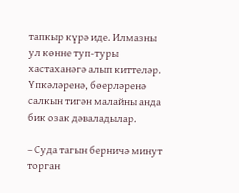тапкыр күрә иде. Илмазны ул көнне туп-туры хастаханәгә алып киттеләр. Үпкәләренә, бөерләренә салкын тигән малайны анда бик озак дәваладылар.

– Суда тагын берничә минут торган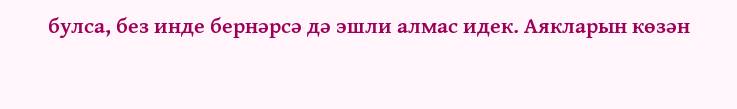булса, без инде бернәрсә дә эшли алмас идек. Аякларын көзән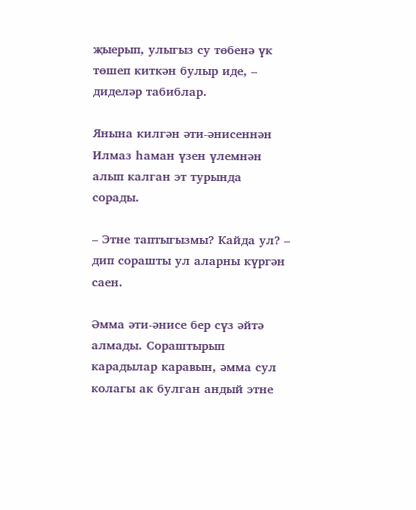җыерып, улыгыз су төбенә үк төшеп киткән булыр иде, – диделәр табиблар.

Янына килгән әти-әнисеннән Илмаз һаман үзен үлемнән алып калган эт турында сорады.

– Этне таптыгызмы? Кайда ул? – дип сорашты ул аларны күргән саен.

Әмма әти-әнисе бер сүз әйтә алмады. Сораштырып карадылар каравын, әмма сул колагы ак булган андый этне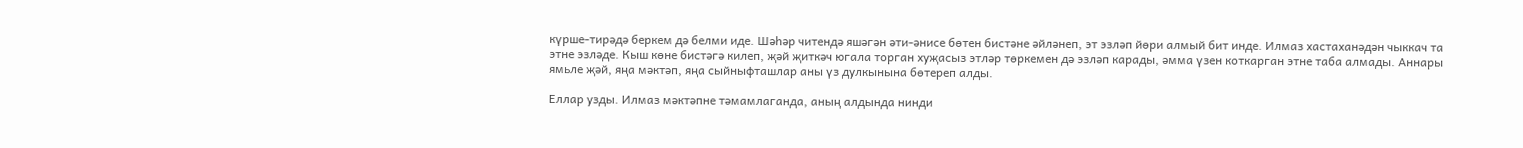күрше-тирәдә беркем дә белми иде. Шәһәр читендә яшәгән әти-әнисе бөтен бистәне әйләнеп, эт эзләп йөри алмый бит инде. Илмаз хастаханәдән чыккач та этне эзләде. Кыш көне бистәгә килеп, җәй җиткәч югала торган хуҗасыз этләр төркемен дә эзләп карады, әмма үзен коткарган этне таба алмады. Аннары ямьле җәй, яңа мәктәп, яңа сыйныфташлар аны үз дулкынына бөтереп алды.

Еллар узды. Илмаз мәктәпне тәмамлаганда, аның алдында нинди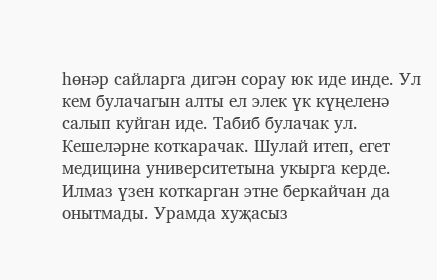һөнәр сайларга дигән сорау юк иде инде. Ул кем булачагын алты ел элек үк күңеленә салып куйган иде. Табиб булачак ул. Кешеләрне коткарачак. Шулай итеп, егет медицина университетына укырга керде. Илмаз үзен коткарган этне беркайчан да онытмады. Урамда хуҗасыз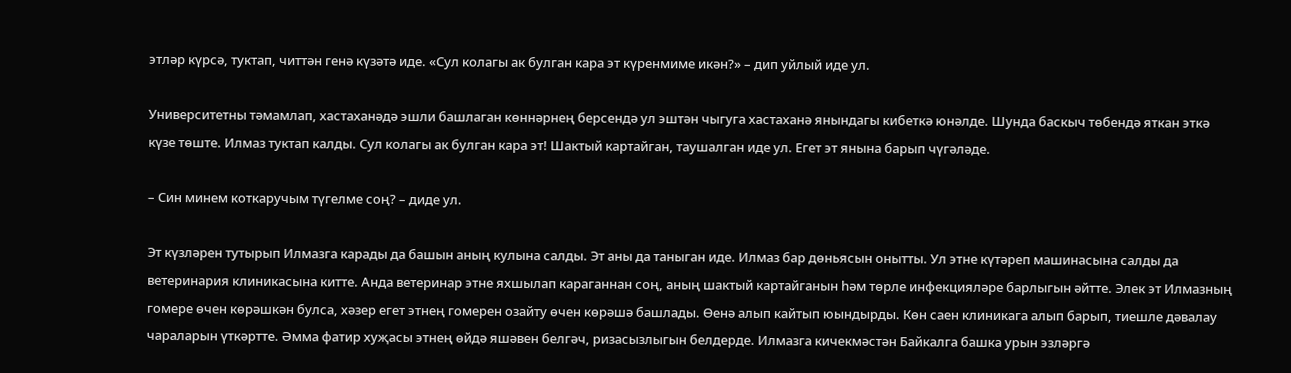этләр күрсә, туктап, читтән генә күзәтә иде. «Сул колагы ак булган кара эт күренмиме икән?» – дип уйлый иде ул.

Университетны тәмамлап, хастаханәдә эшли башлаган көннәрнең берсендә ул эштән чыгуга хастаханә янындагы кибеткә юнәлде. Шунда баскыч төбендә яткан эткә күзе төште. Илмаз туктап калды. Сул колагы ак булган кара эт! Шактый картайган, таушалган иде ул. Егет эт янына барып чүгәләде.

– Син минем коткаручым түгелме соң? – диде ул.

Эт күзләрен тутырып Илмазга карады да башын аның кулына салды. Эт аны да таныган иде. Илмаз бар дөньясын онытты. Ул этне күтәреп машинасына салды да ветеринария клиникасына китте. Анда ветеринар этне яхшылап караганнан соң, аның шактый картайганын һәм төрле инфекцияләре барлыгын әйтте. Элек эт Илмазның гомере өчен көрәшкән булса, хәзер егет этнең гомерен озайту өчен көрәшә башлады. Өенә алып кайтып юындырды. Көн саен клиникага алып барып, тиешле дәвалау чараларын үткәртте. Әмма фатир хуҗасы этнең өйдә яшәвен белгәч, ризасызлыгын белдерде. Илмазга кичекмәстән Байкалга башка урын эзләргә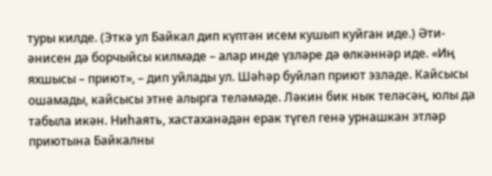туры килде. (Эткә ул Байкал дип күптән исем кушып куйган иде.) Әти-әнисен дә борчыйсы килмәде – алар инде үзләре дә өлкәннәр иде. «Иң яхшысы – приют», – дип уйлады ул. Шәһәр буйлап приют эзләде. Кайсысы ошамады, кайсысы этне алырга теләмәде. Ләкин бик нык теләсәң, юлы да табыла икән. Ниһаять, хастаханәдән ерак түгел генә урнашкан этләр приютына Байкалны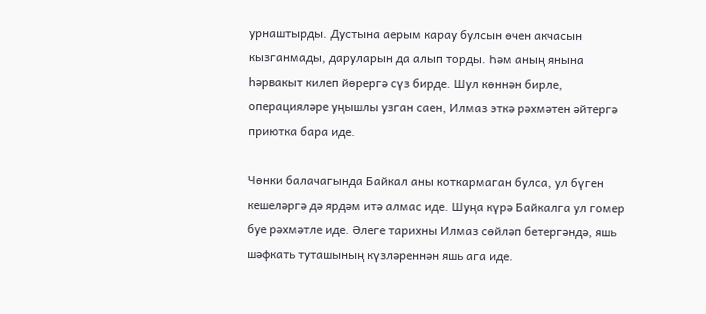урнаштырды. Дустына аерым карау булсын өчен акчасын кызганмады, даруларын да алып торды. Һәм аның янына һәрвакыт килеп йөрергә сүз бирде. Шул көннән бирле, операцияләре уңышлы узган саен, Илмаз эткә рәхмәтен әйтергә приютка бара иде.

Чөнки балачагында Байкал аны коткармаган булса, ул бүген кешеләргә дә ярдәм итә алмас иде. Шуңа күрә Байкалга ул гомер буе рәхмәтле иде. Әлеге тарихны Илмаз сөйләп бетергәндә, яшь шәфкать туташының күзләреннән яшь ага иде.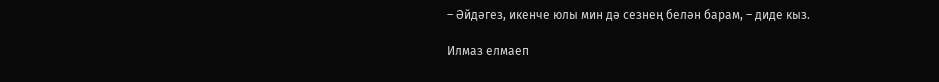– Әйдәгез, икенче юлы мин дә сезнең белән барам, – диде кыз.

Илмаз елмаеп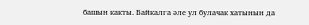башын какты. Байкалга әле ул булачак хатынын да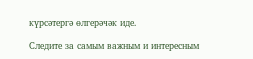күрсәтергә өлгерәчәк иде.

Следите за самым важным и интересным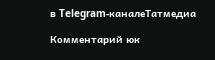в Telegram-каналеТатмедиа

Комментарий юк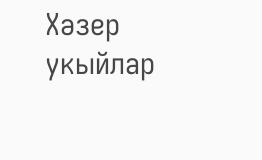Хәзер укыйлар